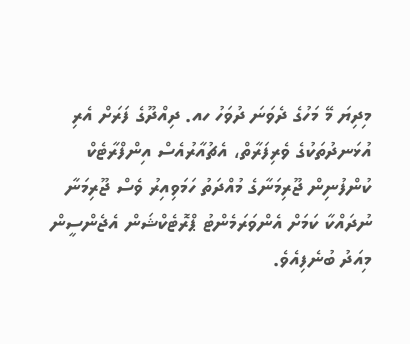މިދިޔަ މޭ މަހުގެ ދެވަނަ ދުވަހު ހއ. ދިއްދޫގެ ފަރަށް އެރި އުޅަނދުތަކުގެ ވެރިފަރާތް، އެޗުއާރުއެސް އިންފްރާޓެކް ކުންފުނިން ޖޫރިމަނާގެ މުއްދަތު ހަމަވިއިރު ވެސް ޖޫރިމަނާ ނުދައްކާ ކަމަށް އެންވަރަމެންޓު ޕްރޮޓެކްޝަން އެޖެންސީން މިއަދު ބުނެފިއެވެ.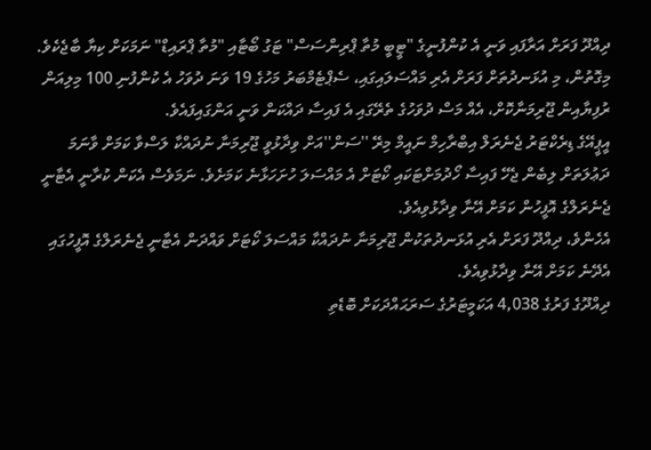ދިއްދޫ ފަރަށް އަރާފައި ވަނީ އެ ކުންފުނީގެ "ޓީބީ މުތާ ޕްރިންސަސް" ޓަގު ބޯޓާއި "މުތާ ޕްރައިޑް" ނަމަކަށް ކިޔާ ބާޖެކެވެ.
މިގޮތުން، މި އުޅަނދުތަށް ފަރަށް އެރި މައްސަލައިގައި، ސެޕްޓެމްބަރު މަހުގެ 19 ވަނަ ދުވަހު އެ ކުންފުނި 100 މިލިއަން ރުފިޔާއިން ޖޫރިމަނާކޮށް، އެއް މަސް ދުވަހުގެ ތެރޭގައި އެ ފައިސާ ދައްކަން ވަނީ އަންގައިފައެވެ.
އީޕީއޭގެ ޑިރެކްޓަރު ޖެނެރަލް އިބްރާހިމް ނައީމް މިރޭ ''ސަން''އަށް ވިދާޅުވީ ޖޫރިމަނާ ނުދައްކާ ލަސްވާ ކަމަށް ވާނަމަ ދަޢުލަތަށް ލިބެން ޖެހޭ ފައިސާ ހޯދުމަށްޓަކައި ކޯޓަށް އެ މައްސަލަ ހުށަހަޅާނެ ކަމަށެވެ. ނަމަވެސް އެކަން ކުރާނީ އެޓާނީ ޖެނެރަލްގެ އޮފީހުން ކަމަށް އޭނާ ވިދާޅުވިއެވެ.
އެހެންވެ، ދިއްދޫ ފަރަށް އެރި އުޅަނދުތަކުން ޖޫރިމަނާ ނުދައްކާ މައްސަލަ ކޯޓަށް ވައްދަން އެޓާނީ ޖެނެރަލްގެ އޮފީހުގައި އެދޭނެ ކަމަށް އޭނާ ވިދާޅުވިއެވެ.
ދިއްދޫގެ ފަރުގެ 4,038 އަކަމީޓަރުގެ ސަރަޙައްދަކަށް ބޮޑެތި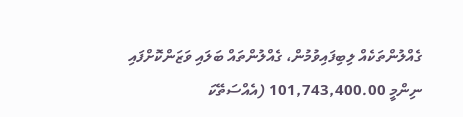ގެއްލުންތަކެއް ލިބިފައިވުމުން، ގެއްލުންތައް ބަލައި ވަޒަންކޮށްފައި ނިންމީ 101,743,400.00 (އެއްސަތޭކަ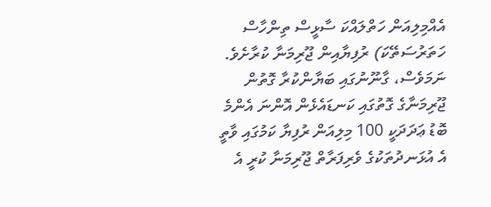އެއްމިލިއަން ހަތްލައްކަ ސާޅީސް ތިންހާސް ހަތަރުސަތޭކަ) ރުފިޔާއިން ޖޫރިމަނާ ކުރާށެވެ. ނަމަވެސް، ގާނޫނުގައި ބަޔާންކުރާ ގޮތުން ޖޫރިމަނާގެ ގޮތުގައި ކަނޑައެޅެން އޮންނަ އެންމެ ބޮޑު ޢަދަދަކީ 100 މިލިއަން ރުފިޔާ ކަމުގައި ވާތީ އެ އުޅަނދުތަކުގެ ވެރިފަރާތް ޖޫރިމަނާ ކުރީ އެ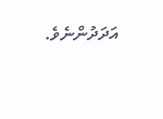އަދަދުންނެވެ.